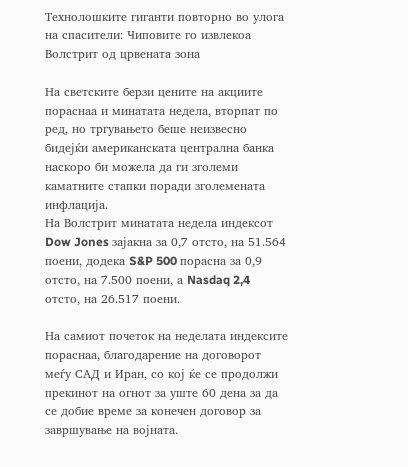Технолошките гиганти повторно во улога на спасители: Чиповите го извлекоа Волстрит од црвената зона

На светските берзи цените на акциите пораснаа и минатата недела, вторпат по ред, но тргувањето беше неизвесно бидејќи американската централна банка наскоро би можела да ги зголеми каматните стапки поради зголемената инфлација.
На Волстрит минатата недела индексот Dow Jones зајакна за 0,7 отсто, на 51.564 поени, додека S&P 500 порасна за 0,9 отсто, на 7.500 поени, а Nasdaq 2,4 отсто, на 26.517 поени.

На самиот почеток на неделата индексите пораснаа, благодарение на договорот меѓу САД и Иран, со кој ќе се продолжи прекинот на огнот за уште 60 дена за да се добие време за конечен договор за завршување на војната.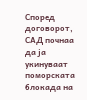Според договорот, САД почнаа да ја укинуваат поморската блокада на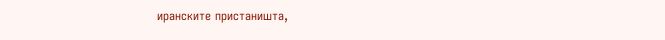иранските пристаништа,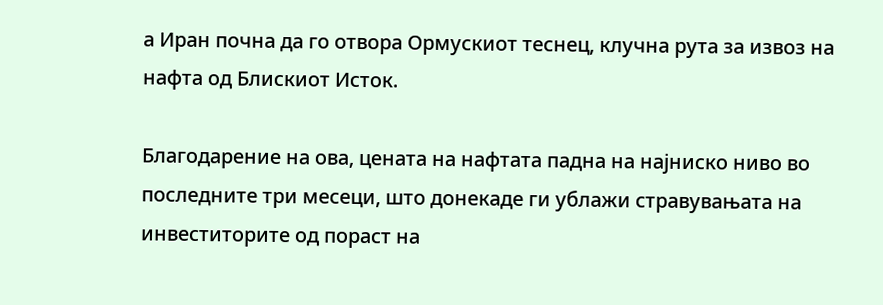а Иран почна да го отвора Ормускиот теснец, клучна рута за извоз на нафта од Блискиот Исток.

Благодарение на ова, цената на нафтата падна на најниско ниво во последните три месеци, што донекаде ги ублажи стравувањата на инвеститорите од пораст на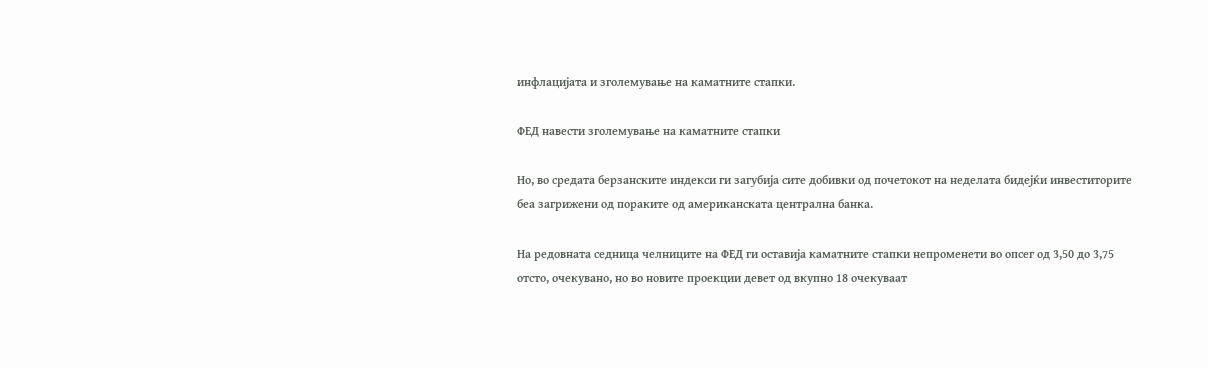инфлацијата и зголемување на каматните стапки.

ФЕД навести зголемување на каматните стапки

Но, во средата берзанските индекси ги загубија сите добивки од почетокот на неделата бидејќи инвеститорите беа загрижени од пораките од американската централна банка.

Hа редовната седница челниците на ФЕД ги оставија каматните стапки непроменети во опсег од 3,50 до 3,75 отсто, очекувано, но во новите проекции девет од вкупно 18 очекуваат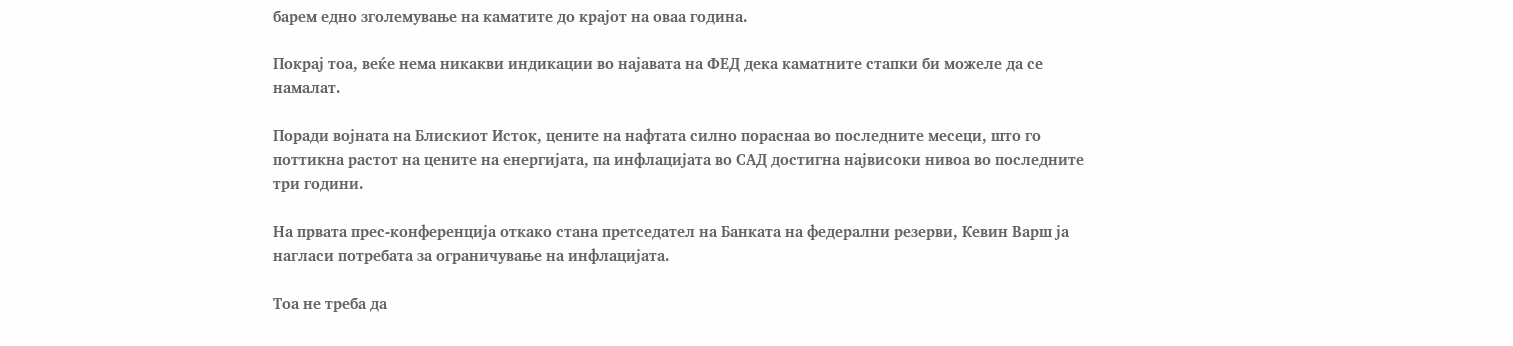барем едно зголемување на каматите до крајот на оваа година.

Покрај тоа, веќе нема никакви индикации во најавата на ФЕД дека каматните стапки би можеле да се намалат.

Поради војната на Блискиот Исток, цените на нафтата силно пораснаа во последните месеци, што го поттикна растот на цените на енергијата, па инфлацијата во САД достигна највисоки нивоа во последните три години.

На првата прес-конференција откако стана претседател на Банката на федерални резерви, Кевин Варш ја нагласи потребата за ограничување на инфлацијата.

Тоа не треба да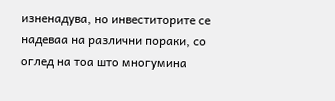изненадува, но инвеститорите се надеваа на различни пораки, со оглед на тоа што многумина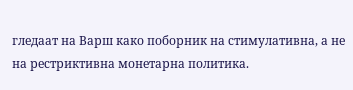гледаат на Варш како поборник на стимулативна, а не на рестриктивна монетарна политика.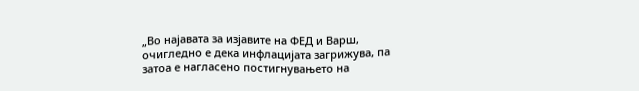„Во најавата за изјавите на ФЕД и Варш, очигледно е дека инфлацијата загрижува, па затоа е нагласено постигнувањето на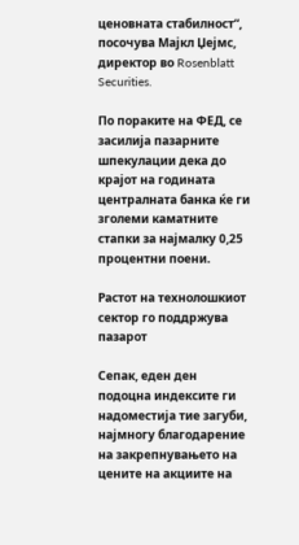ценовната стабилност“, посочува Мајкл Џејмс, директор во Rosenblatt Securities.

По пораките на ФЕД, се засилија пазарните шпекулации дека до крајот на годината централната банка ќе ги зголеми каматните стапки за најмалку 0,25 процентни поени.

Растот на технолошкиот сектор го поддржува пазарот

Сепак, еден ден подоцна индексите ги надоместија тие загуби, најмногу благодарение на закрепнувањето на цените на акциите на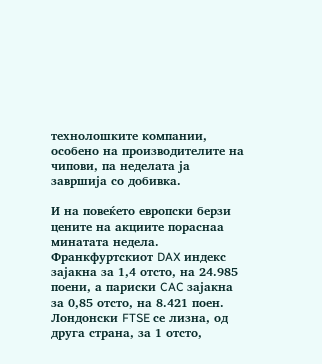технолошките компании, особено на производителите на чипови, па неделата ја завршија со добивка.

И на повеќето европски берзи цените на акциите пораснаа минатата недела. Франкфуртскиот DAX индекс зајакна за 1,4 отсто, на 24.985 поени, а париски CAC зајакна за 0,85 отсто, на 8.421 поен. Лондонски FTSE се лизна, од друга страна, за 1 отсто,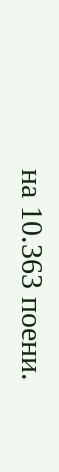на 10.363 поени.